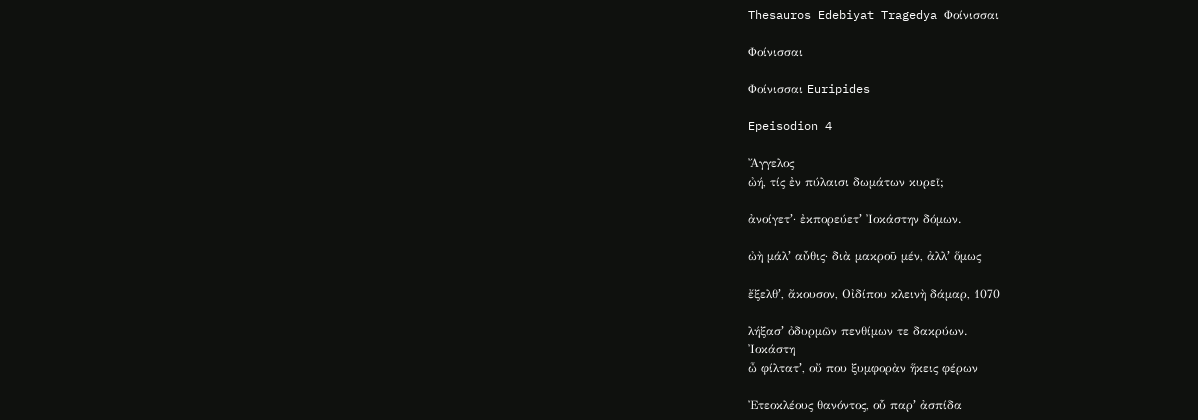Thesauros Edebiyat Tragedya Φοίνισσαι

Φοίνισσαι

Φοίνισσαι Euripides

Epeisodion 4

Ἄγγελος
ὠή, τίς ἐν πύλαισι δωμάτων κυρεῖ;

ἀνοίγετʼ· ἐκπορεύετʼ Ἰοκάστην δόμων.

ὠὴ μάλʼ αὖθις· διὰ μακροῦ μέν, ἀλλʼ ὅμως

ἔξελθʼ, ἄκουσον, Οἰδίπου κλεινὴ δάμαρ, 1070

λήξασʼ ὀδυρμῶν πενθίμων τε δακρύων.
Ἰοκάστη
ὦ φίλτατʼ, οὔ που ξυμφορὰν ἥκεις φέρων

Ἐτεοκλέους θανόντος, οὗ παρʼ ἀσπίδα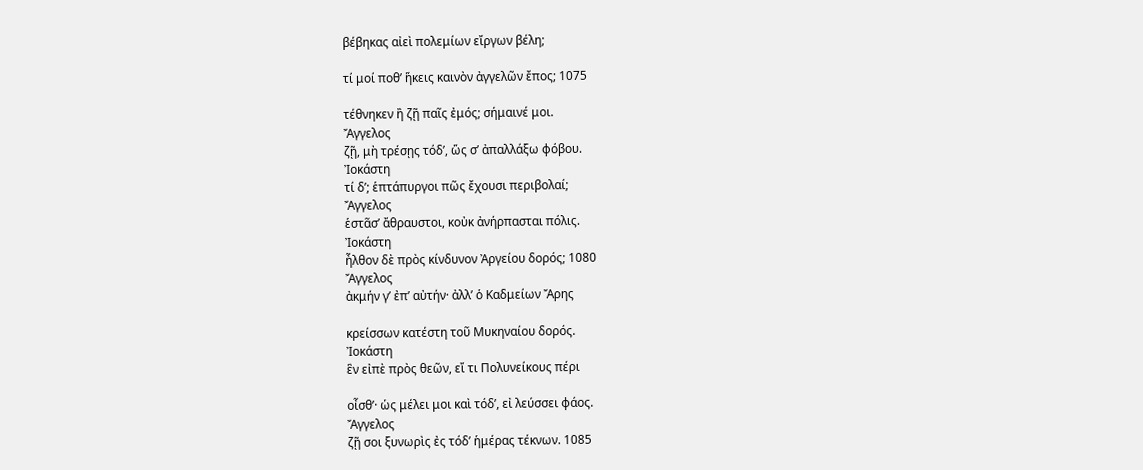βέβηκας αἰεὶ πολεμίων εἴργων βέλη;

τί μοί ποθʼ ἥκεις καινὸν ἀγγελῶν ἔπος; 1075

τέθνηκεν ἢ ζῇ παῖς ἐμός; σήμαινέ μοι.
Ἄγγελος
ζῇ, μὴ τρέσῃς τόδʼ, ὥς σʼ ἀπαλλάξω φόβου.
Ἰοκάστη
τί δʼ; ἑπτάπυργοι πῶς ἔχουσι περιβολαί;
Ἄγγελος
ἑστᾶσʼ ἄθραυστοι, κοὐκ ἀνήρπασται πόλις.
Ἰοκάστη
ἦλθον δὲ πρὸς κίνδυνον Ἀργείου δορός; 1080
Ἄγγελος
ἀκμήν γʼ ἐπʼ αὐτήν· ἀλλʼ ὁ Καδμείων Ἄρης

κρείσσων κατέστη τοῦ Μυκηναίου δορός.
Ἰοκάστη
ἓν εἰπὲ πρὸς θεῶν, εἴ τι Πολυνείκους πέρι

οἶσθʼ· ὡς μέλει μοι καὶ τόδʼ, εἰ λεύσσει φάος.
Ἄγγελος
ζῇ σοι ξυνωρὶς ἐς τόδʼ ἡμέρας τέκνων. 1085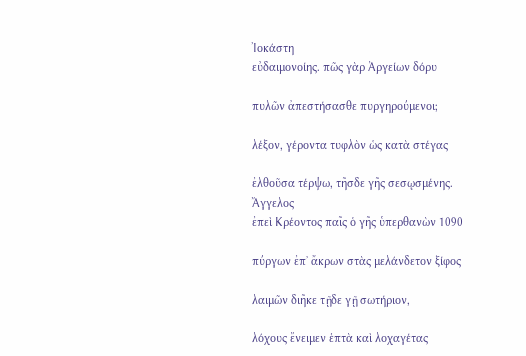Ἰοκάστη
εὐδαιμονοίης. πῶς γὰρ Ἀργείων δόρυ

πυλῶν ἀπεστήσασθε πυργηρούμενοι;

λέξον, γέροντα τυφλὸν ὡς κατὰ στέγας

ἐλθοῦσα τέρψω, τῆσδε γῆς σεσῳσμένης.
Ἄγγελος
ἐπεὶ Κρέοντος παῖς ὁ γῆς ὑπερθανὼν 1090

πύργων ἐπʼ ἄκρων στὰς μελάνδετον ξίφος

λαιμῶν διῆκε τῇδε γῇ σωτήριον,

λόχους ἔνειμεν ἑπτὰ καὶ λοχαγέτας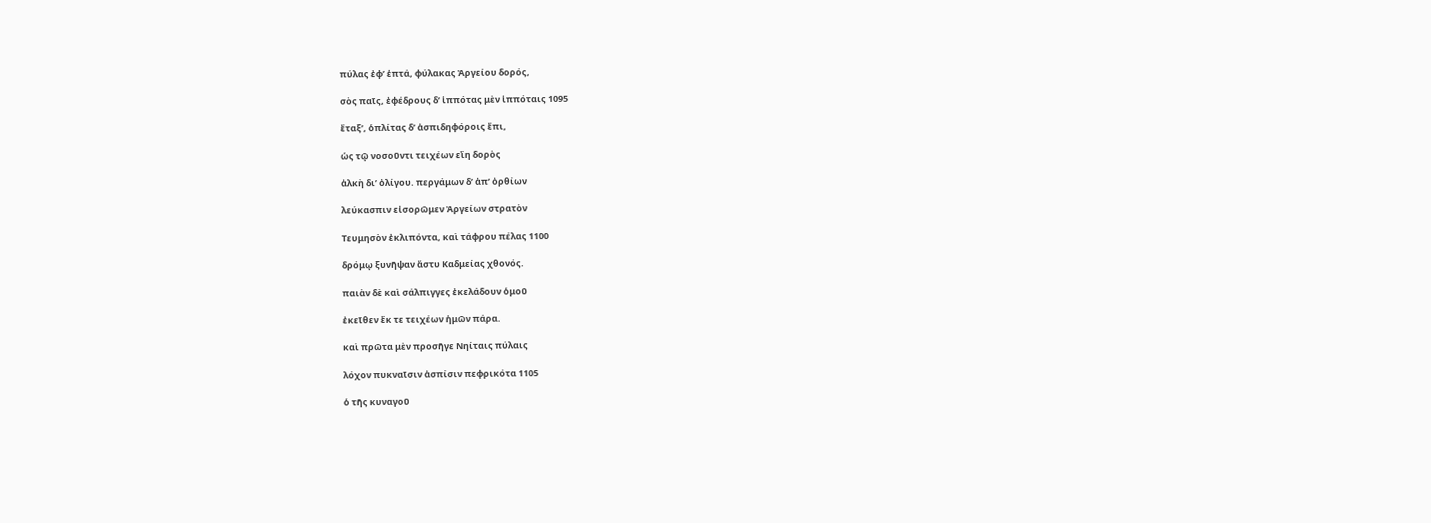πύλας ἐφʼ ἑπτά, φύλακας Ἀργείου δορός,

σὸς παῖς, ἐφέδρους δʼ ἱππότας μὲν ἱππόταις 1095

ἔταξʼ, ὁπλίτας δʼ ἀσπιδηφόροις ἔπι,

ὡς τῷ νοσοῦντι τειχέων εἴη δορὸς

ἀλκὴ διʼ ὀλίγου. περγάμων δʼ ἀπʼ ὀρθίων

λεύκασπιν εἰσορῶμεν Ἀργείων στρατὸν

Τευμησὸν ἐκλιπόντα, καὶ τάφρου πέλας 1100

δρόμῳ ξυνῆψαν ἄστυ Καδμείας χθονός.

παιὰν δὲ καὶ σάλπιγγες ἐκελάδουν ὁμοῦ

ἐκεῖθεν ἔκ τε τειχέων ἡμῶν πάρα.

καὶ πρῶτα μὲν προσῆγε Νηίταις πύλαις

λόχον πυκναῖσιν ἀσπίσιν πεφρικότα 1105

ὁ τῆς κυναγοῦ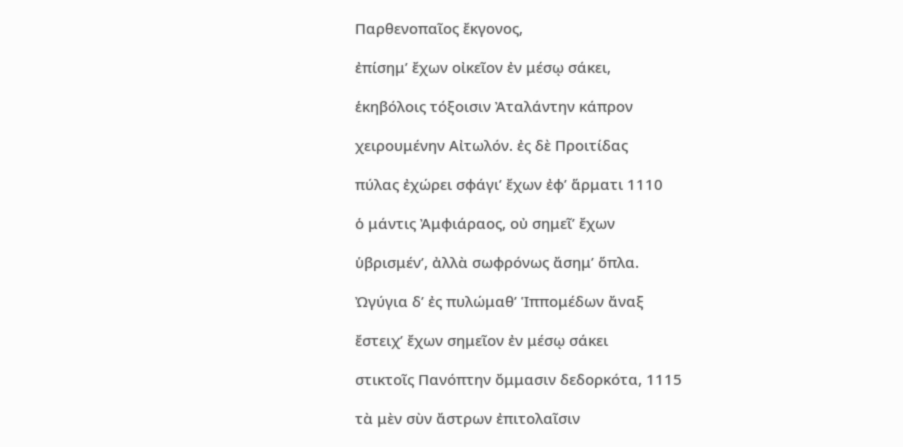Παρθενοπαῖος ἔκγονος,

ἐπίσημʼ ἔχων οἰκεῖον ἐν μέσῳ σάκει,

ἑκηβόλοις τόξοισιν Ἀταλάντην κάπρον

χειρουμένην Αἰτωλόν. ἐς δὲ Προιτίδας

πύλας ἐχώρει σφάγιʼ ἔχων ἐφʼ ἅρματι 1110

ὁ μάντις Ἀμφιάραος, οὐ σημεῖʼ ἔχων

ὑβρισμένʼ, ἀλλὰ σωφρόνως ἄσημʼ ὅπλα.

Ὠγύγια δʼ ἐς πυλώμαθʼ Ἱππομέδων ἄναξ

ἔστειχʼ ἔχων σημεῖον ἐν μέσῳ σάκει

στικτοῖς Πανόπτην ὄμμασιν δεδορκότα, 1115

τὰ μὲν σὺν ἄστρων ἐπιτολαῖσιν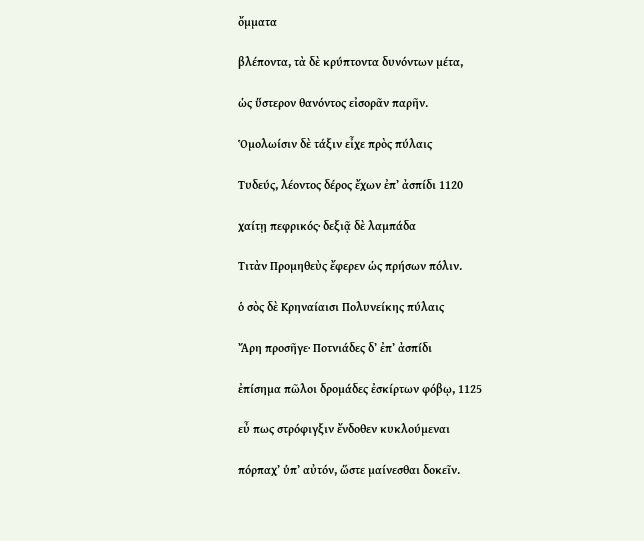ὄμματα

βλέποντα, τὰ δὲ κρύπτοντα δυνόντων μέτα,

ὡς ὕστερον θανόντος εἰσορᾶν παρῆν.

Ὁμολωίσιν δὲ τάξιν εἶχε πρὸς πύλαις

Τυδεύς, λέοντος δέρος ἔχων ἐπʼ ἀσπίδι 1120

χαίτῃ πεφρικός· δεξιᾷ δὲ λαμπάδα

Τιτὰν Προμηθεὺς ἔφερεν ὡς πρήσων πόλιν.

ὁ σὸς δὲ Κρηναίαισι Πολυνείκης πύλαις

Ἄρη προσῆγε· Ποτνιάδες δʼ ἐπʼ ἀσπίδι

ἐπίσημα πῶλοι δρομάδες ἐσκίρτων φόβῳ, 1125

εὖ πως στρόφιγξιν ἔνδοθεν κυκλούμεναι

πόρπαχʼ ὑπʼ αὐτόν, ὥστε μαίνεσθαι δοκεῖν.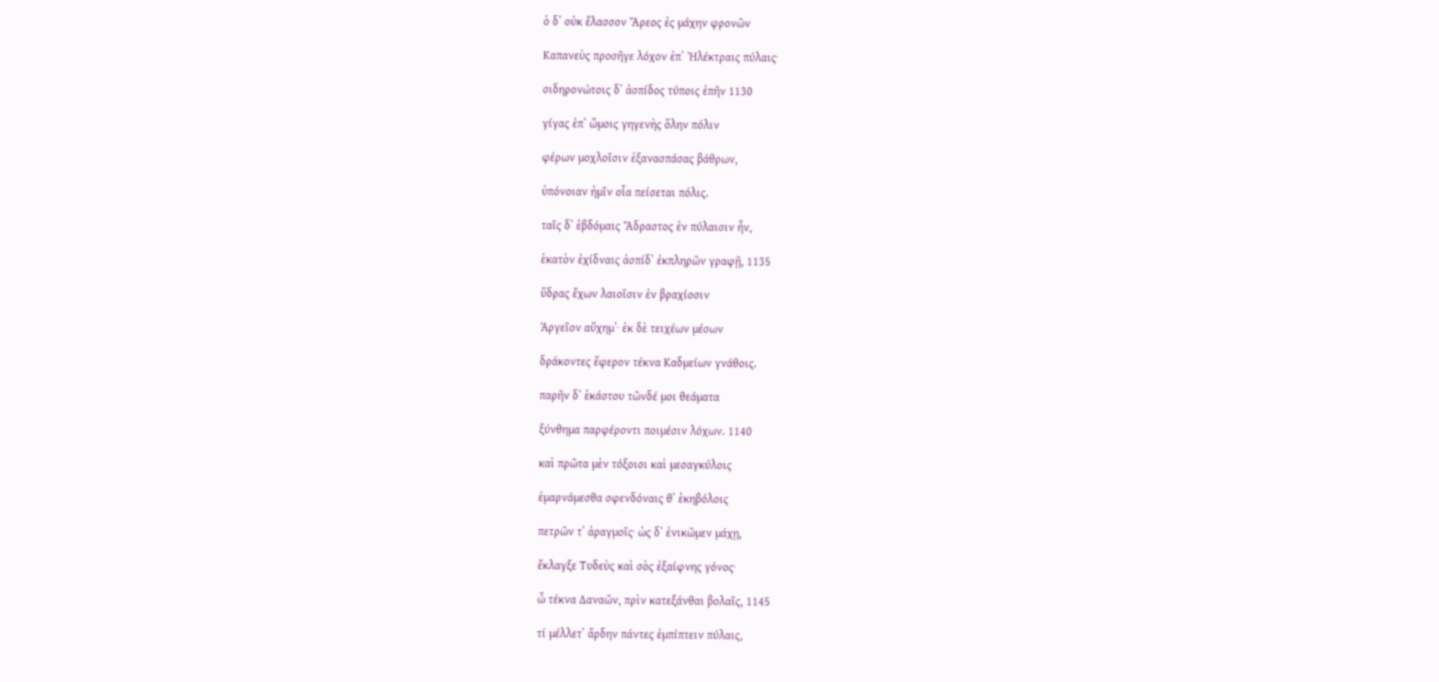ὁ δʼ οὐκ ἔλασσον Ἄρεος ἐς μάχην φρονῶν

Καπανεὺς προσῆγε λόχον ἐπʼ Ἠλέκτραις πύλαις·

σιδηρονώτοις δʼ ἀσπίδος τύποις ἐπῆν 1130

γίγας ἐπʼ ὤμοις γηγενὴς ὅλην πόλιν

φέρων μοχλοῖσιν ἐξανασπάσας βάθρων,

ὑπόνοιαν ἡμῖν οἷα πείσεται πόλις.

ταῖς δʼ ἑβδόμαις Ἄδραστος ἐν πύλαισιν ἦν,

ἑκατὸν ἐχίδναις ἀσπίδʼ ἐκπληρῶν γραφῇ, 1135

ὕδρας ἔχων λαιοῖσιν ἐν βραχίοσιν

Ἀργεῖον αὔχημʼ· ἐκ δὲ τειχέων μέσων

δράκοντες ἔφερον τέκνα Καδμείων γνάθοις.

παρῆν δʼ ἑκάστου τῶνδέ μοι θεάματα

ξύνθημα παρφέροντι ποιμέσιν λόχων. 1140

καὶ πρῶτα μὲν τόξοισι καὶ μεσαγκύλοις

ἐμαρνάμεσθα σφενδόναις θʼ ἑκηβόλοις

πετρῶν τʼ ἀραγμοῖς· ὡς δʼ ἐνικῶμεν μάχῃ,

ἔκλαγξε Τυδεὺς καὶ σὸς ἐξαίφνης γόνος·

ὦ τέκνα Δαναῶν, πρὶν κατεξάνθαι βολαῖς, 1145

τί μέλλετʼ ἄρδην πάντες ἐμπίπτειν πύλαις,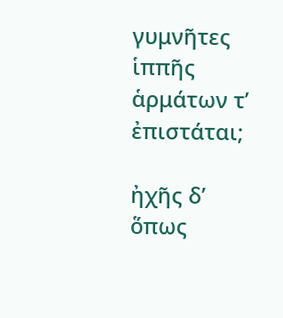γυμνῆτες ἱππῆς ἁρμάτων τʼ ἐπιστάται;

ἠχῆς δʼ ὅπως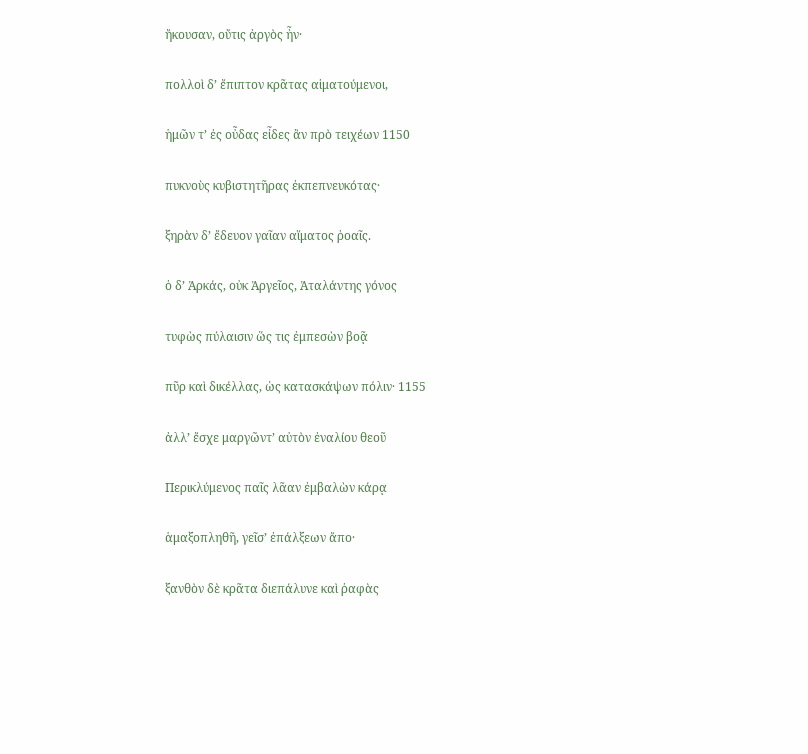ἤκουσαν, οὔτις ἀργὸς ἦν·

πολλοὶ δʼ ἔπιπτον κρᾶτας αἱματούμενοι,

ἡμῶν τʼ ἐς οὖδας εἶδες ἂν πρὸ τειχέων 1150

πυκνοὺς κυβιστητῆρας ἐκπεπνευκότας·

ξηρὰν δʼ ἔδευον γαῖαν αἵματος ῥοαῖς.

ὁ δʼ Ἀρκάς, οὐκ Ἀργεῖος, Ἀταλάντης γόνος

τυφὼς πύλαισιν ὥς τις ἐμπεσὼν βοᾷ

πῦρ καὶ δικέλλας, ὡς κατασκάψων πόλιν· 1155

ἀλλʼ ἔσχε μαργῶντʼ αὐτὸν ἐναλίου θεοῦ

Περικλύμενος παῖς λᾶαν ἐμβαλὼν κάρᾳ

ἁμαξοπληθῆ, γεῖσʼ ἐπάλξεων ἄπο·

ξανθὸν δὲ κρᾶτα διεπάλυνε καὶ ῥαφὰς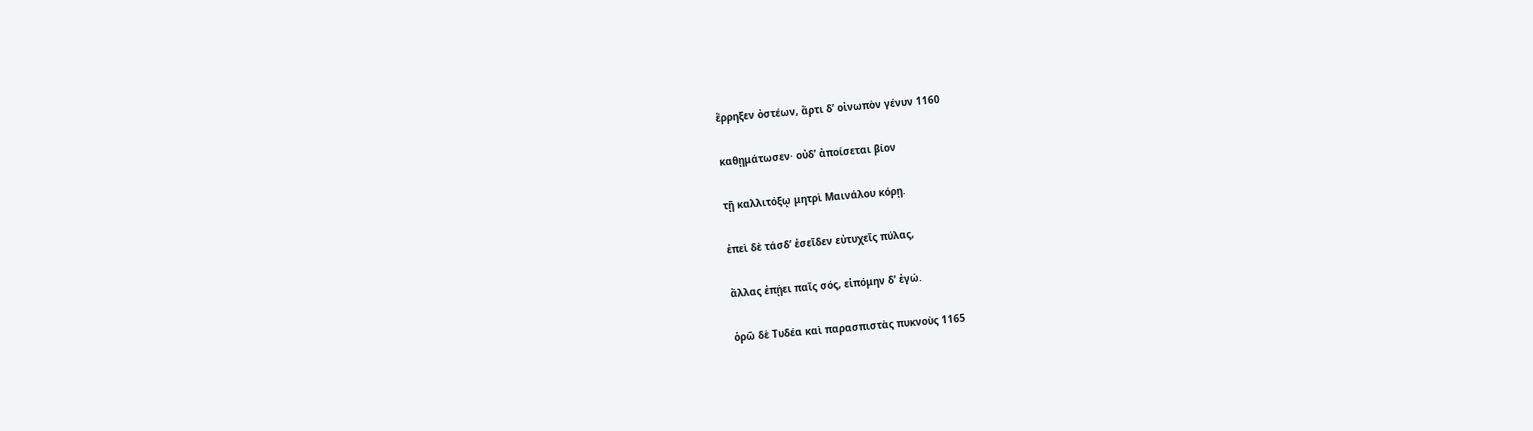ἔρρηξεν ὀστέων, ἄρτι δʼ οἰνωπὸν γένυν 1160

καθῃμάτωσεν· οὐδʼ ἀποίσεται βίον

τῇ καλλιτόξῳ μητρὶ Μαινάλου κόρῃ.

ἐπεὶ δὲ τάσδʼ ἐσεῖδεν εὐτυχεῖς πύλας,

ἄλλας ἐπῄει παῖς σός, εἱπόμην δʼ ἐγώ.

ὁρῶ δὲ Τυδέα καὶ παρασπιστὰς πυκνοὺς 1165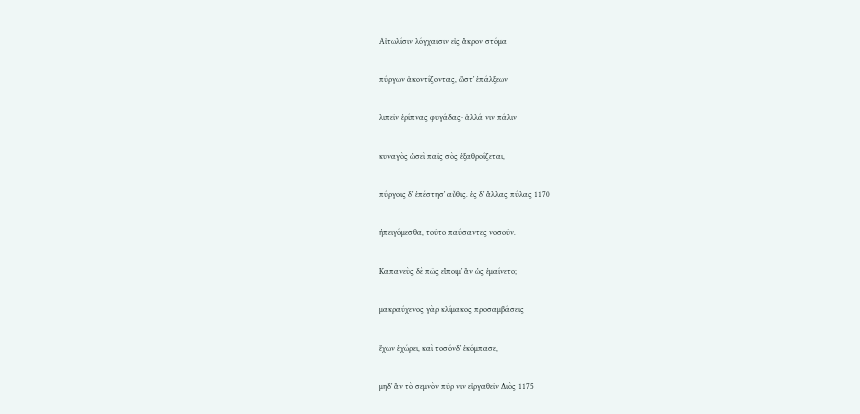Αἰτωλίσιν λόγχαισιν εἰς ἄκρον στόμα

πύργων ἀκοντίζοντας, ὥστʼ ἐπάλξεων

λιπεῖν ἐρίπνας φυγάδας· ἀλλά νιν πάλιν

κυναγὸς ὡσεὶ παῖς σὸς ἐξαθροίζεται,

πύργοις δʼ ἐπέστησʼ αὖθις. ἐς δʼ ἄλλας πύλας 1170

ἠπειγόμεσθα, τοῦτο παύσαντες νοσοῦν.

Καπανεὺς δὲ πῶς εἴποιμʼ ἂν ὡς ἐμαίνετο;

μακραύχενος γὰρ κλίμακος προσαμβάσεις

ἔχων ἐχώρει, καὶ τοσόνδʼ ἐκόμπασε,

μηδʼ ἂν τὸ σεμνὸν πῦρ νιν εἰργαθεῖν Διὸς 1175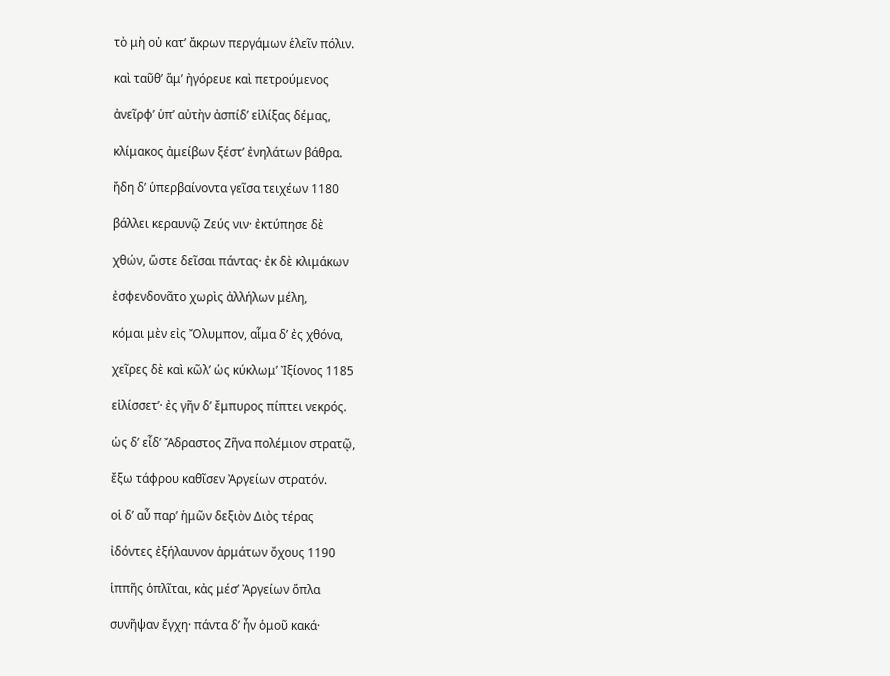τὸ μὴ οὐ κατʼ ἄκρων περγάμων ἑλεῖν πόλιν.

καὶ ταῦθʼ ἅμʼ ἠγόρευε καὶ πετρούμενος

ἀνεῖρφʼ ὑπʼ αὐτὴν ἀσπίδʼ εἱλίξας δέμας,

κλίμακος ἀμείβων ξέστʼ ἐνηλάτων βάθρα.

ἤδη δʼ ὑπερβαίνοντα γεῖσα τειχέων 1180

βάλλει κεραυνῷ Ζεύς νιν· ἐκτύπησε δὲ

χθών, ὥστε δεῖσαι πάντας· ἐκ δὲ κλιμάκων

ἐσφενδονᾶτο χωρὶς ἀλλήλων μέλη,

κόμαι μὲν εἰς Ὄλυμπον, αἷμα δʼ ἐς χθόνα,

χεῖρες δὲ καὶ κῶλʼ ὡς κύκλωμʼ Ἰξίονος 1185

εἱλίσσετʼ· ἐς γῆν δʼ ἔμπυρος πίπτει νεκρός.

ὡς δʼ εἶδʼ Ἄδραστος Ζῆνα πολέμιον στρατῷ,

ἔξω τάφρου καθῖσεν Ἀργείων στρατόν.

οἱ δʼ αὖ παρʼ ἡμῶν δεξιὸν Διὸς τέρας

ἰδόντες ἐξήλαυνον ἁρμάτων ὄχους 1190

ἱππῆς ὁπλῖται, κἀς μέσʼ Ἀργείων ὅπλα

συνῆψαν ἔγχη· πάντα δʼ ἦν ὁμοῦ κακά·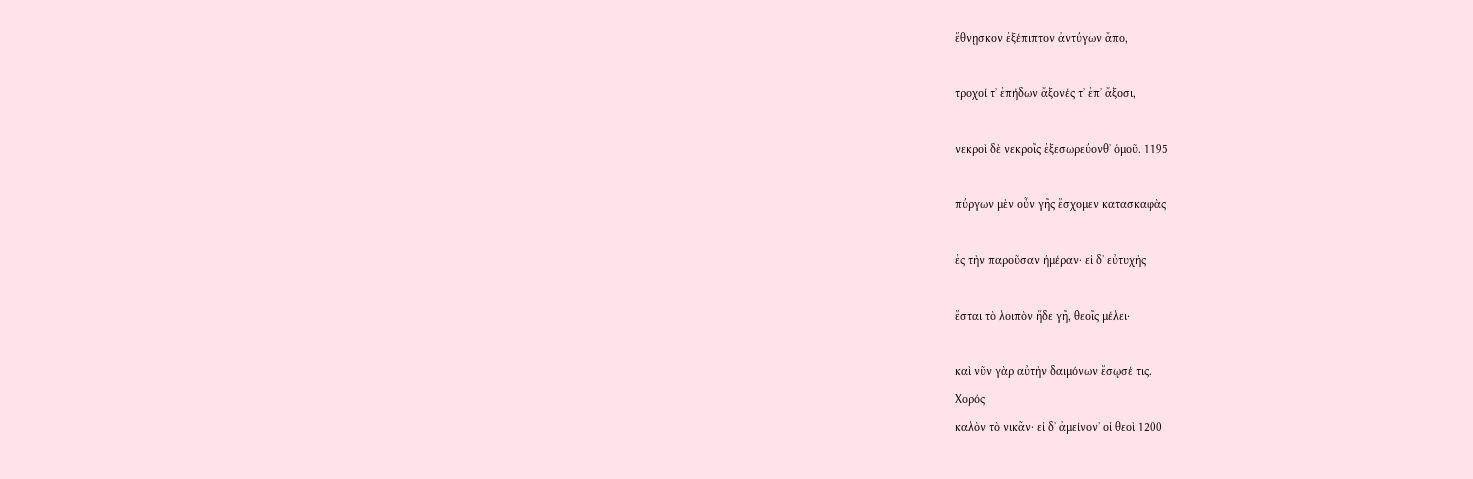ἔθνῃσκον ἐξέπιπτον ἀντύγων ἄπο,

τροχοί τʼ ἐπήδων ἄξονές τʼ ἐπʼ ἄξοσι,

νεκροὶ δὲ νεκροῖς ἐξεσωρεύονθʼ ὁμοῦ. 1195

πύργων μὲν οὖν γῆς ἔσχομεν κατασκαφὰς

ἐς τὴν παροῦσαν ἡμέραν· εἰ δʼ εὐτυχὴς

ἔσται τὸ λοιπὸν ἥδε γῆ, θεοῖς μέλει·

καὶ νῦν γὰρ αὐτὴν δαιμόνων ἔσῳσέ τις.
Χορός
καλὸν τὸ νικᾶν· εἰ δʼ ἀμείνονʼ οἱ θεοὶ 1200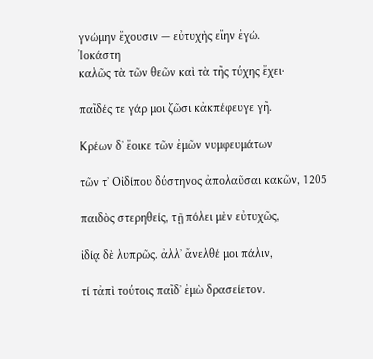γνώμην ἔχουσιν — εὐτυχὴς εἴην ἐγώ.
Ἰοκάστη
καλῶς τὰ τῶν θεῶν καὶ τὰ τῆς τύχης ἔχει·

παῖδές τε γάρ μοι ζῶσι κἀκπέφευγε γῆ.

Κρέων δʼ ἔοικε τῶν ἐμῶν νυμφευμάτων

τῶν τʼ Οἰδίπου δύστηνος ἀπολαῦσαι κακῶν, 1205

παιδὸς στερηθείς, τῇ πόλει μὲν εὐτυχῶς,

ἰδίᾳ δὲ λυπρῶς. ἀλλʼ ἄνελθέ μοι πάλιν,

τί τἀπὶ τούτοις παῖδʼ ἐμὼ δρασείετον.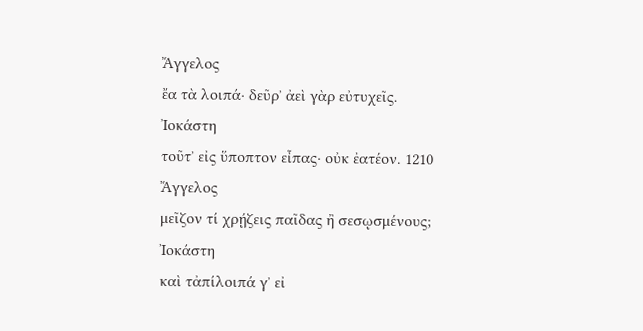Ἄγγελος
ἔα τὰ λοιπά· δεῦρʼ ἀεὶ γὰρ εὐτυχεῖς.
Ἰοκάστη
τοῦτʼ εἰς ὕποπτον εἶπας· οὐκ ἐατέον. 1210
Ἄγγελος
μεῖζον τί χρῄζεις παῖδας ἢ σεσῳσμένους;
Ἰοκάστη
καὶ τἀπίλοιπά γʼ εἰ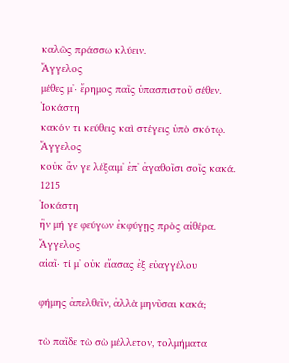καλῶς πράσσω κλύειν.
Ἄγγελος
μέθες μʼ· ἔρημος παῖς ὑπασπιστοῦ σέθεν.
Ἰοκάστη
κακόν τι κεύθεις καὶ στέγεις ὑπὸ σκότῳ.
Ἄγγελος
κοὐκ ἄν γε λέξαιμʼ ἐπʼ ἀγαθοῖσι σοῖς κακά. 1215
Ἰοκάστη
ἢν μή γε φεύγων ἐκφύγῃς πρὸς αἰθέρα.
Ἄγγελος
αἰαῖ· τί μʼ οὐκ εἴασας ἐξ εὐαγγέλου

φήμης ἀπελθεῖν, ἀλλὰ μηνῦσαι κακά;

τὼ παῖδε τὼ σὼ μέλλετον, τολμήματα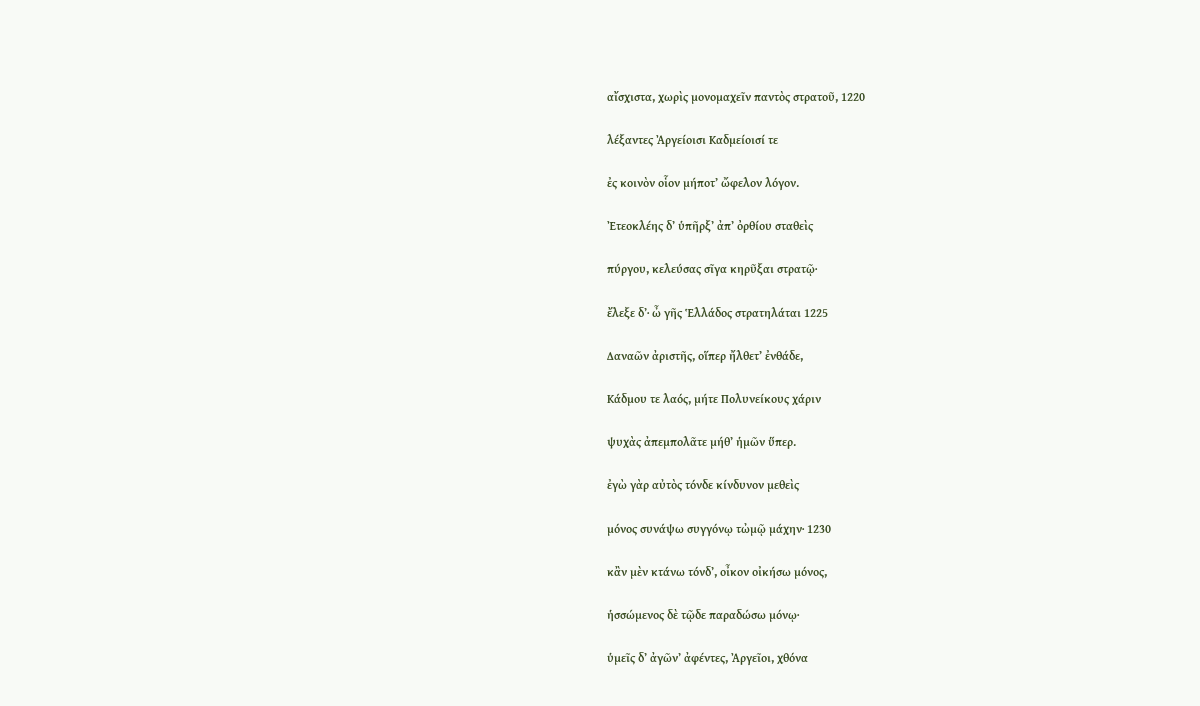αἴσχιστα, χωρὶς μονομαχεῖν παντὸς στρατοῦ, 1220

λέξαντες Ἀργείοισι Καδμείοισί τε

ἐς κοινὸν οἷον μήποτʼ ὤφελον λόγον.

Ἐτεοκλέης δʼ ὑπῆρξʼ ἀπʼ ὀρθίου σταθεὶς

πύργου, κελεύσας σῖγα κηρῦξαι στρατῷ·

ἔλεξε δʼ· ὦ γῆς Ἑλλάδος στρατηλάται 1225

Δαναῶν ἀριστῆς, οἵπερ ἤλθετʼ ἐνθάδε,

Κάδμου τε λαός, μήτε Πολυνείκους χάριν

ψυχὰς ἀπεμπολᾶτε μήθʼ ἡμῶν ὕπερ.

ἐγὼ γὰρ αὐτὸς τόνδε κίνδυνον μεθεὶς

μόνος συνάψω συγγόνῳ τὠμῷ μάχην· 1230

κἂν μὲν κτάνω τόνδʼ, οἶκον οἰκήσω μόνος,

ἡσσώμενος δὲ τῷδε παραδώσω μόνῳ·

ὑμεῖς δʼ ἀγῶνʼ ἀφέντες, Ἀργεῖοι, χθόνα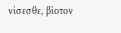νίσεσθε, βίοτον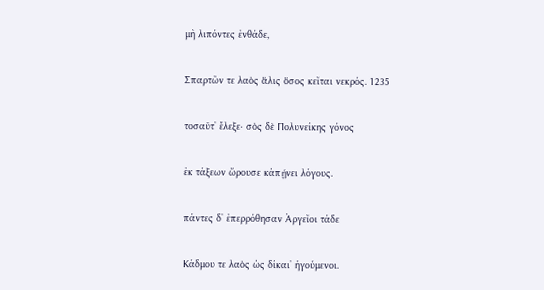μὴ λιπόντες ἐνθάδε,

Σπαρτῶν τε λαὸς ἅλις ὅσος κεῖται νεκρός. 1235

τοσαῦτʼ ἔλεξε· σὸς δὲ Πολυνείκης γόνος

ἐκ τάξεων ὤρουσε κἀπῄνει λόγους.

πάντες δʼ ἐπερρόθησαν Ἀργεῖοι τάδε

Κάδμου τε λαὸς ὡς δίκαιʼ ἡγούμενοι.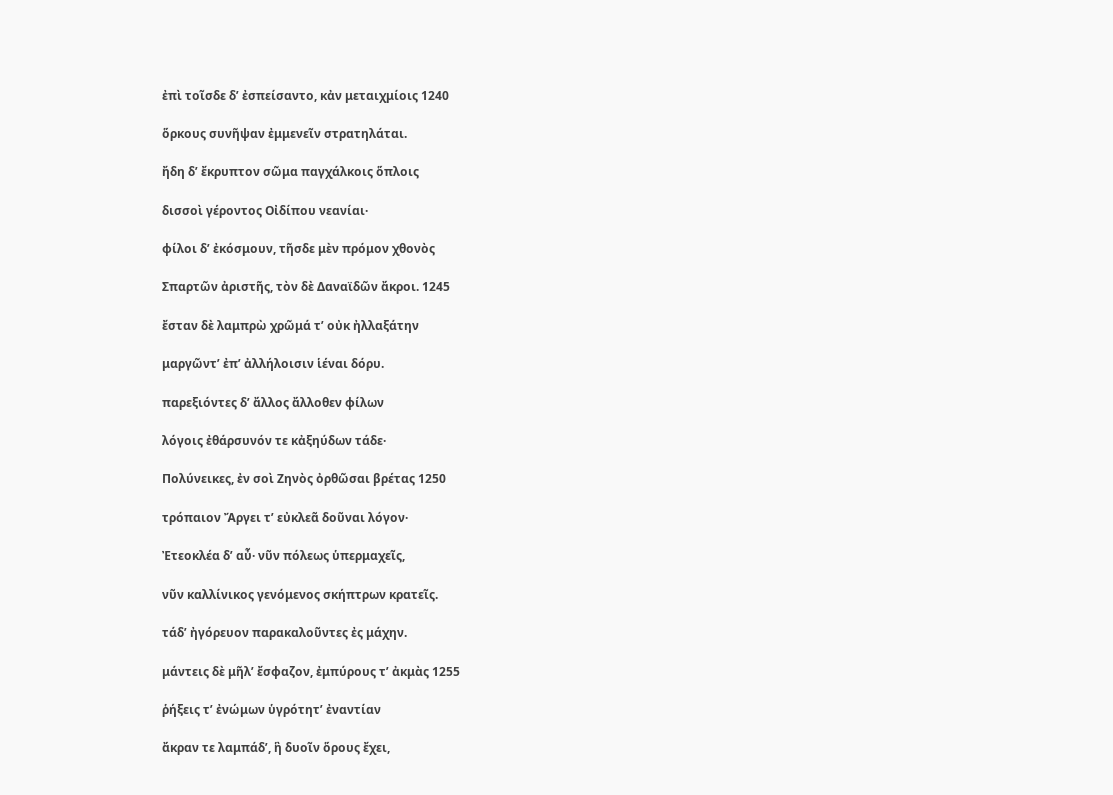ἐπὶ τοῖσδε δʼ ἐσπείσαντο, κἀν μεταιχμίοις 1240

ὅρκους συνῆψαν ἐμμενεῖν στρατηλάται.

ἤδη δʼ ἔκρυπτον σῶμα παγχάλκοις ὅπλοις

δισσοὶ γέροντος Οἰδίπου νεανίαι·

φίλοι δʼ ἐκόσμουν, τῆσδε μὲν πρόμον χθονὸς

Σπαρτῶν ἀριστῆς, τὸν δὲ Δαναϊδῶν ἄκροι. 1245

ἔσταν δὲ λαμπρὼ χρῶμά τʼ οὐκ ἠλλαξάτην

μαργῶντʼ ἐπʼ ἀλλήλοισιν ἱέναι δόρυ.

παρεξιόντες δʼ ἄλλος ἄλλοθεν φίλων

λόγοις ἐθάρσυνόν τε κἀξηύδων τάδε·

Πολύνεικες, ἐν σοὶ Ζηνὸς ὀρθῶσαι βρέτας 1250

τρόπαιον Ἄργει τʼ εὐκλεᾶ δοῦναι λόγον·

Ἐτεοκλέα δʼ αὖ· νῦν πόλεως ὑπερμαχεῖς,

νῦν καλλίνικος γενόμενος σκήπτρων κρατεῖς.

τάδʼ ἠγόρευον παρακαλοῦντες ἐς μάχην.

μάντεις δὲ μῆλʼ ἔσφαζον, ἐμπύρους τʼ ἀκμὰς 1255

ῥήξεις τʼ ἐνώμων ὑγρότητʼ ἐναντίαν

ἄκραν τε λαμπάδʼ, ἣ δυοῖν ὅρους ἔχει,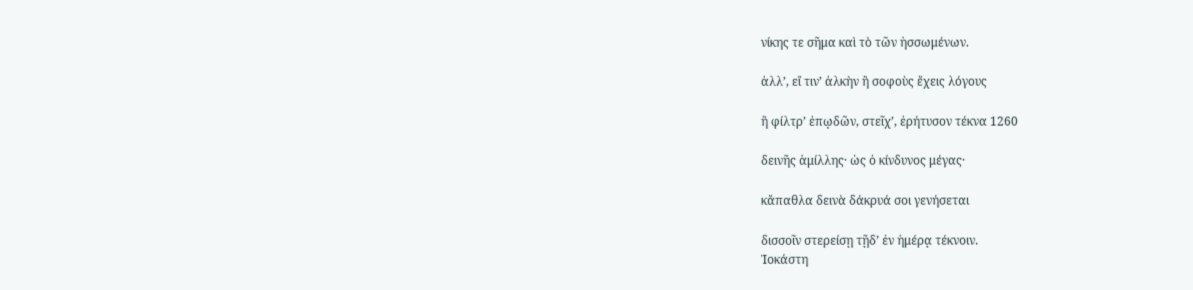νίκης τε σῆμα καὶ τὸ τῶν ἡσσωμένων.

ἀλλʼ, εἴ τινʼ ἀλκὴν ἢ σοφοὺς ἔχεις λόγους

ἢ φίλτρʼ ἐπῳδῶν, στεῖχʼ, ἐρήτυσον τέκνα 1260

δεινῆς ἁμίλλης· ὡς ὁ κίνδυνος μέγας·

κἄπαθλα δεινὰ δάκρυά σοι γενήσεται

δισσοῖν στερείσῃ τῇδʼ ἐν ἡμέρᾳ τέκνοιν.
Ἰοκάστη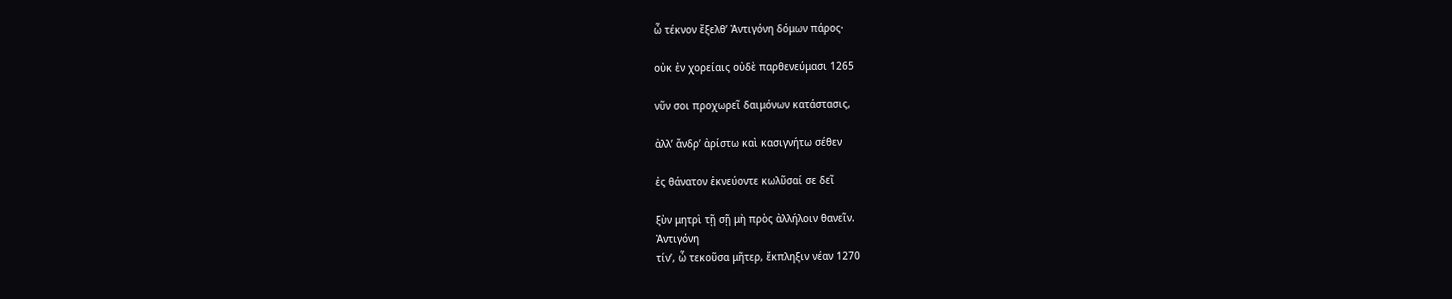ὦ τέκνον ἔξελθʼ Ἀντιγόνη δόμων πάρος·

οὐκ ἐν χορείαις οὐδὲ παρθενεύμασι 1265

νῦν σοι προχωρεῖ δαιμόνων κατάστασις,

ἀλλʼ ἄνδρʼ ἀρίστω καὶ κασιγνήτω σέθεν

ἐς θάνατον ἐκνεύοντε κωλῦσαί σε δεῖ

ξὺν μητρὶ τῇ σῇ μὴ πρὸς ἀλλήλοιν θανεῖν.
Ἀντιγόνη
τίνʼ, ὦ τεκοῦσα μῆτερ, ἔκπληξιν νέαν 1270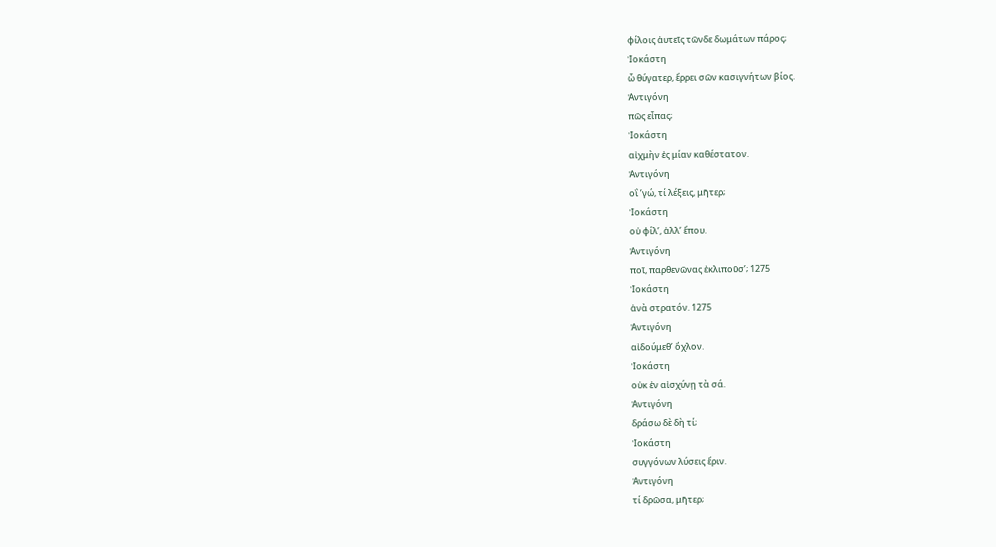φίλοις ἀυτεῖς τῶνδε δωμάτων πάρος;
Ἰοκάστη
ὦ θύγατερ, ἔρρει σῶν κασιγνήτων βίος.
Ἀντιγόνη
πῶς εἶπας;
Ἰοκάστη
αἰχμὴν ἐς μίαν καθέστατον.
Ἀντιγόνη
οἲ ʼγώ, τί λέξεις, μῆτερ;
Ἰοκάστη
οὐ φίλʼ, ἀλλʼ ἕπου.
Ἀντιγόνη
ποῖ, παρθενῶνας ἐκλιποῦσʼ; 1275
Ἰοκάστη
ἀνὰ στρατόν. 1275
Ἀντιγόνη
αἰδούμεθʼ ὄχλον.
Ἰοκάστη
οὐκ ἐν αἰσχύνῃ τὰ σά.
Ἀντιγόνη
δράσω δὲ δὴ τί;
Ἰοκάστη
συγγόνων λύσεις ἔριν.
Ἀντιγόνη
τί δρῶσα, μῆτερ;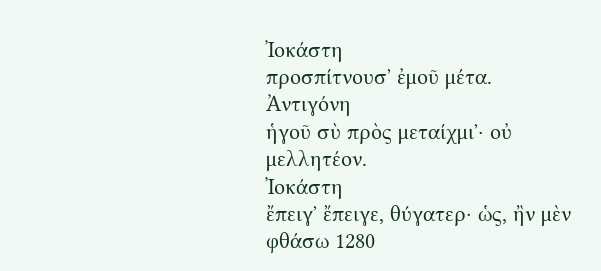Ἰοκάστη
προσπίτνουσʼ ἐμοῦ μέτα.
Ἀντιγόνη
ἡγοῦ σὺ πρὸς μεταίχμιʼ· οὐ μελλητέον.
Ἰοκάστη
ἔπειγʼ ἔπειγε, θύγατερ· ὡς, ἢν μὲν φθάσω 1280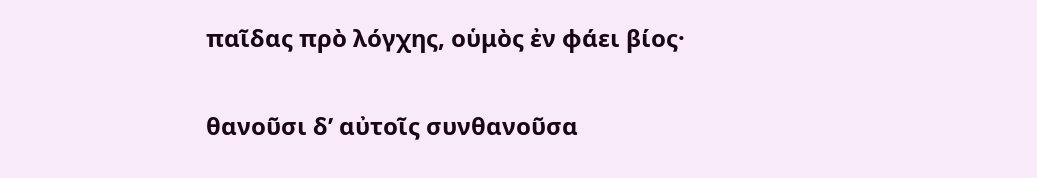παῖδας πρὸ λόγχης, οὑμὸς ἐν φάει βίος·

θανοῦσι δʼ αὐτοῖς συνθανοῦσα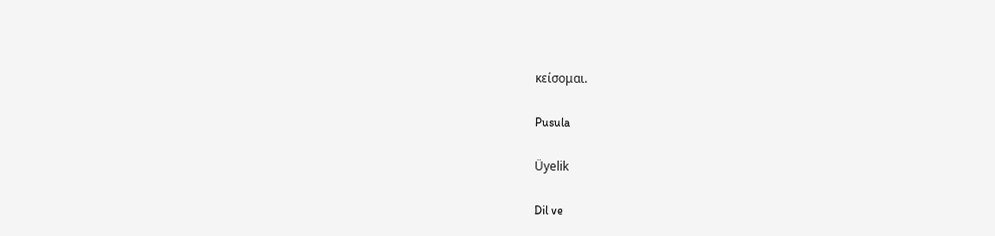κείσομαι.

Pusula

Üyelik

Dil ve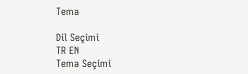Tema

Dil Seçimi
TR EN
Tema Seçimi